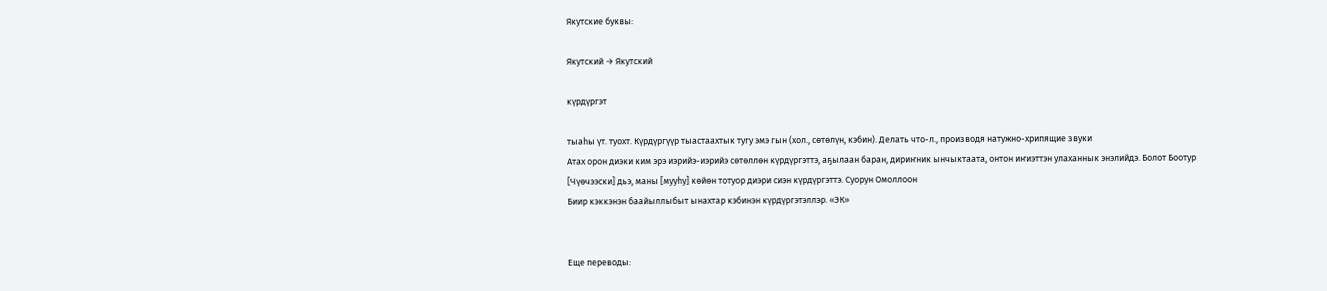Якутские буквы:

Якутский → Якутский

күрдүргэт

тыаһы үт. туохт. Күрдүргүүр тыастаахтык тугу эмэ гын (хол., сөтөлүн, кэбин). Делать что-л., производя натужно-хрипящие звуки
Атах орон диэки ким эрэ иэрийэ-иэрийэ сөтөллөн күрдүргэттэ, аҕылаан баран, дириҥник ынчыктаата, онтон иҥиэттэн улаханнык энэлийдэ. Болот Боотур
[Чүөчээски] дьэ, маны [мууһу] көйөн тотуор диэри сиэн күрдүргэттэ. Суорун Омоллоон
Биир кэккэнэн баайыллыбыт ынахтар кэбинэн күрдүргэтэллэр. «ЭК»


Еще переводы: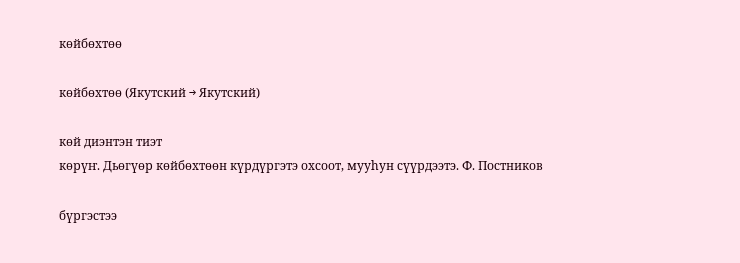көйбөхтөө

көйбөхтөө (Якутский → Якутский)

көй диэнтэн тиэт
көрүҥ. Дьөгүөр көйбөхтөөн күрдүргэтэ охсоот, мууһун сүүрдээтэ. Ф. Постников

бүргэстээ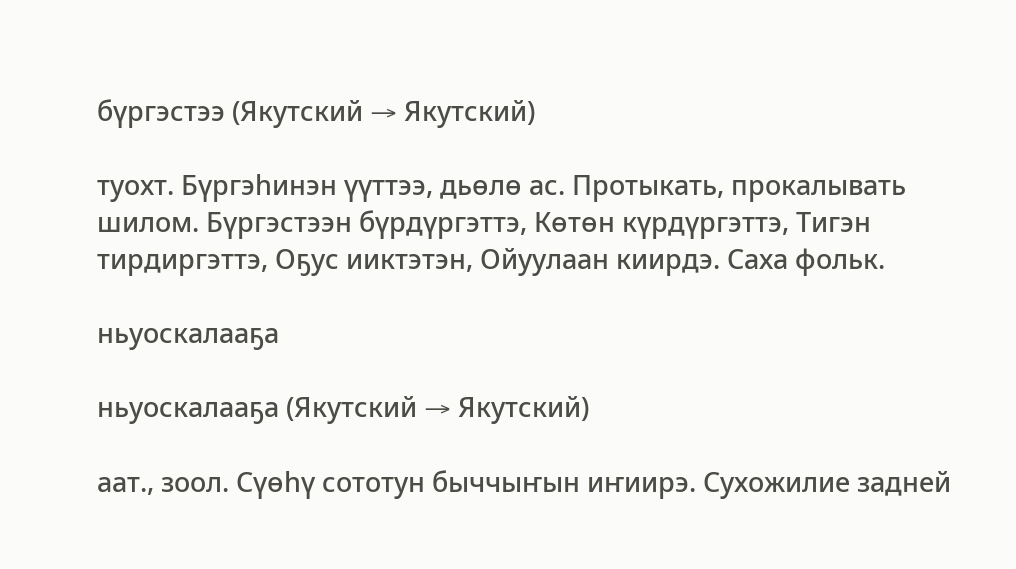бүргэстээ (Якутский → Якутский)

туохт. Бүргэһинэн үүттээ, дьөлө ас. Протыкать, прокалывать шилом. Бүргэстээн бүрдүргэттэ, Көтөн күрдүргэттэ, Тигэн тирдиргэттэ, Оҕус ииктэтэн, Ойуулаан киирдэ. Саха фольк.

ньуоскалааҕа

ньуоскалааҕа (Якутский → Якутский)

аат., зоол. Сүөһү сототун быччыҥын иҥиирэ. Сухожилие задней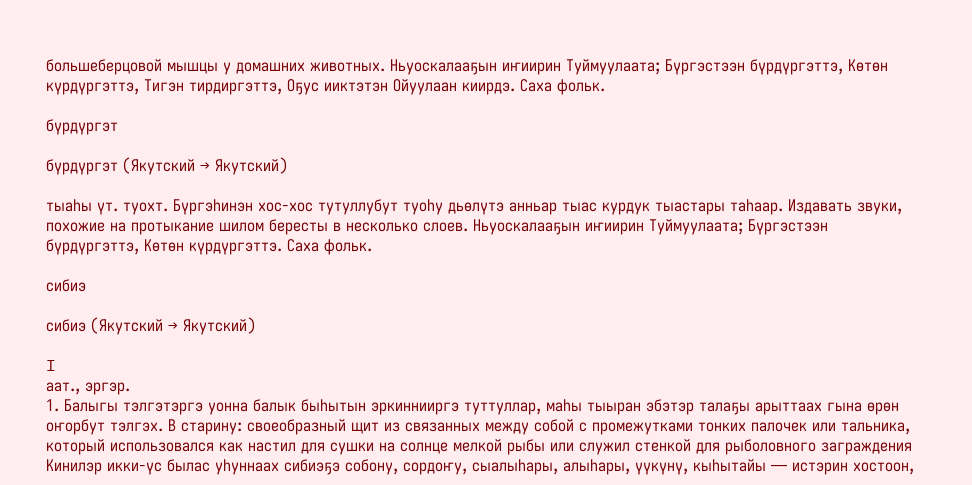большеберцовой мышцы у домашних животных. Ньуоскалааҕын иҥиирин Туймуулаата; Бүргэстээн бүрдүргэттэ, Көтөн күрдүргэттэ, Тигэн тирдиргэттэ, Оҕус ииктэтэн Ойуулаан киирдэ. Саха фольк.

бүрдүргэт

бүрдүргэт (Якутский → Якутский)

тыаһы үт. туохт. Бүргэһинэн хос-хос тутуллубут туоһу дьөлүтэ анньар тыас курдук тыастары таһаар. Издавать звуки, похожие на протыкание шилом бересты в несколько слоев. Ньуоскалааҕын иҥиирин Туймуулаата; Бүргэстээн бүрдүргэттэ, Көтөн күрдүргэттэ. Саха фольк.

сибиэ

сибиэ (Якутский → Якутский)

I
аат., эргэр.
1. Балыгы тэлгэтэргэ уонна балык быһытын эркиннииргэ туттуллар, маһы тыыран эбэтэр талаҕы арыттаах гына өрөн оҥорбут тэлгэх. В старину: своеобразный щит из связанных между собой с промежутками тонких палочек или тальника, который использовался как настил для сушки на солнце мелкой рыбы или служил стенкой для рыболовного заграждения
Кинилэр икки-үс былас уһуннаах сибиэҕэ собону, сордоҥу, сыалыһары, алыһары, үүкүнү, кыһытайы — истэрин хостоон,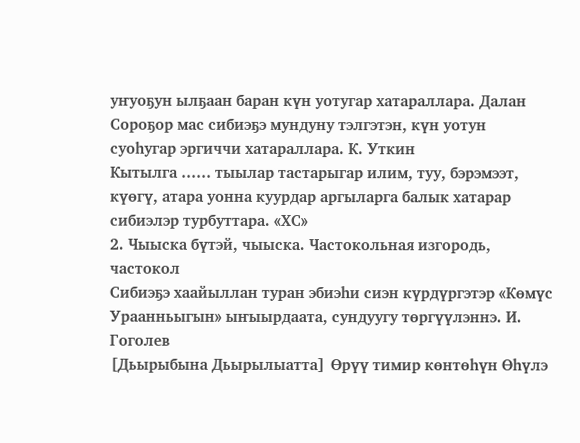уҥуоҕун ылҕаан баран күн уотугар хатараллара. Далан
Сороҕор мас сибиэҕэ мундуну тэлгэтэн, күн уотун суоһугар эргиччи хатараллара. К. Уткин
Кытылга …… тыылар тастарыгар илим, туу, бэрэмээт, күөгү, атара уонна куурдар аргыларга балык хатарар сибиэлэр турбуттара. «ХС»
2. Чыыска бүтэй, чыыска. Частокольная изгородь, частокол
Сибиэҕэ хаайыллан туран эбиэһи сиэн күрдүргэтэр «Көмүс Ураанньыгын» ыҥыырдаата, сундуугу төргүүлэннэ. И. Гоголев
[Дьырыбына Дьырылыатта] Өрүү тимир көнтөһүн Өһүлэ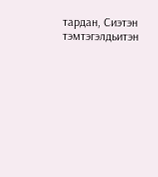тардан, Сиэтэн тэмтэгэлдьитэн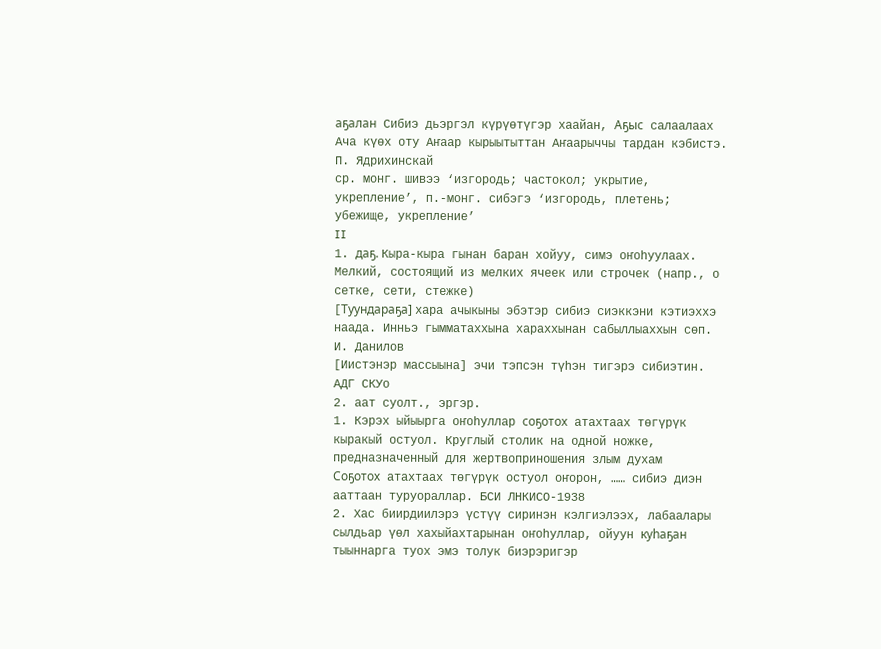аҕалан Сибиэ дьэргэл күрүөтүгэр хаайан, Аҕыс салаалаах Ача күөх оту Аҥаар кырыытыттан Аҥаарыччы тардан кэбистэ. П. Ядрихинскай
ср. монг. шивээ ‘изгородь; частокол; укрытие, укрепление’, п.-монг. сибэгэ ‘изгородь, плетень; убежище, укрепление’
II
1. даҕ. Кыра-кыра гынан баран хойуу, симэ оҥоһуулаах. Мелкий, состоящий из мелких ячеек или строчек (напр., о сетке, сети, стежке)
[Туундараҕа] хара ачыкыны эбэтэр сибиэ сиэккэни кэтиэххэ наада. Инньэ гымматаххына хараххынан сабыллыаххын сөп. И. Данилов
[Иистэнэр массыына] эчи тэпсэн түһэн тигэрэ сибиэтин. АДГ СКУо
2. аат суолт., эргэр.
1. Кэрэх ыйыырга оҥоһуллар соҕотох атахтаах төгүрүк кыракый остуол. Круглый столик на одной ножке, предназначенный для жертвоприношения злым духам
Соҕотох атахтаах төгүрүк остуол оҥорон, …… сибиэ диэн ааттаан туруораллар. БСИ ЛНКИСО-1938
2. Хас биирдиилэрэ үстүү сиринэн кэлгиэлээх, лабаалары сылдьар үөл хахыйахтарынан оҥоһуллар, ойуун куһаҕан тыыннарга туох эмэ толук биэрэригэр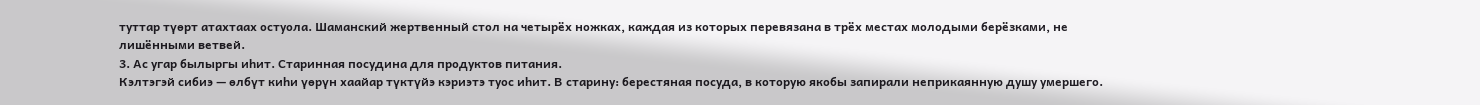туттар түөрт атахтаах остуола. Шаманский жертвенный стол на четырёх ножках, каждая из которых перевязана в трёх местах молодыми берёзками, не лишёнными ветвей.
3. Ас угар былыргы иһит. Старинная посудина для продуктов питания.
Кэлтэгэй сибиэ — өлбүт киһи үөрүн хаайар түктүйэ кэриэтэ туос иһит. В старину: берестяная посуда, в которую якобы запирали неприкаянную душу умершего.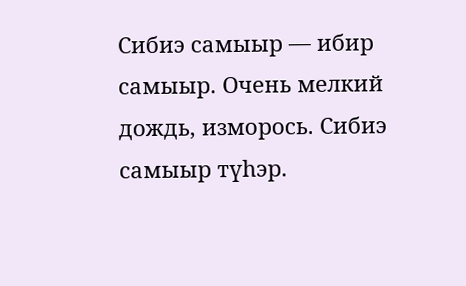Сибиэ самыыр — ибир самыыр. Очень мелкий дождь, изморось. Сибиэ самыыр түһэр.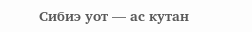Сибиэ уот — ас кутан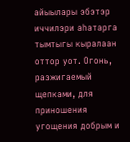айыылары эбэтэр иччилэри аһатарга тымтыгы кыралаан оттор уот. Огонь, разжигаемый щепками, для приношения угощения добрым и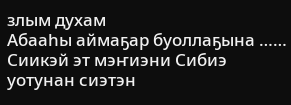злым духам
Абааһы аймаҕар буоллаҕына …… Сиикэй эт мэҥиэни Сибиэ уотунан сиэтэн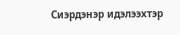Сиэрдэнэр идэлээхтэр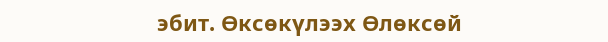эбит. Өксөкүлээх Өлөксөй